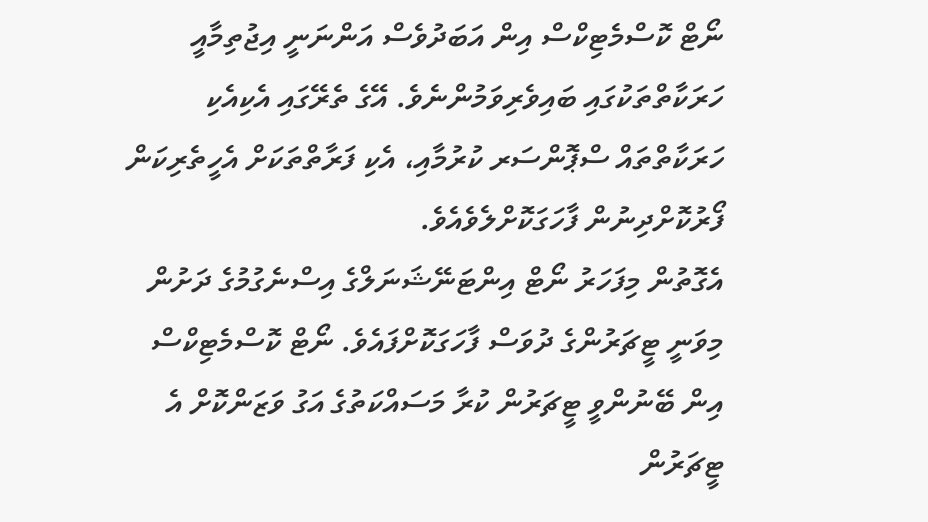ނޯޓް ކޮސްމެޓިކްސް އިން އަބަދުވެސް އަންނަނީ އިޖުތިމާއީ ހަރަކާތްތަކުގައި ބައިވެރިވަމުންނެވެ. އޭގެ ތެރޭގައި އެކިއެކި ހަރަކާތްތައް ސްޕޮންސަރ ކުރުމާއި، އެކި ފަރާތްތަކަށް އެހީތެރިކަން ފޯރުކޮށްދިނުން ފާހަގަކޮށްލެވެއެވެ.
އެގޮތުން މިފަހަރު ނޯޓް އިންޓަނޭޝަނަލްގެ އިސްނެގުމުގެ ދަށުން މިވަނީ ޓީޗަރުންގެ ދުވަސް ފާހަގަކޮށްފައެވެ. ނޯޓް ކޮސްމެޓިކްސް އިން ބޭނުންވީ ޓީޗަރުން ކުރާ މަސައްކަތުގެ އަގު ވަޒަންކޮށް އެ ޓީޗަރުން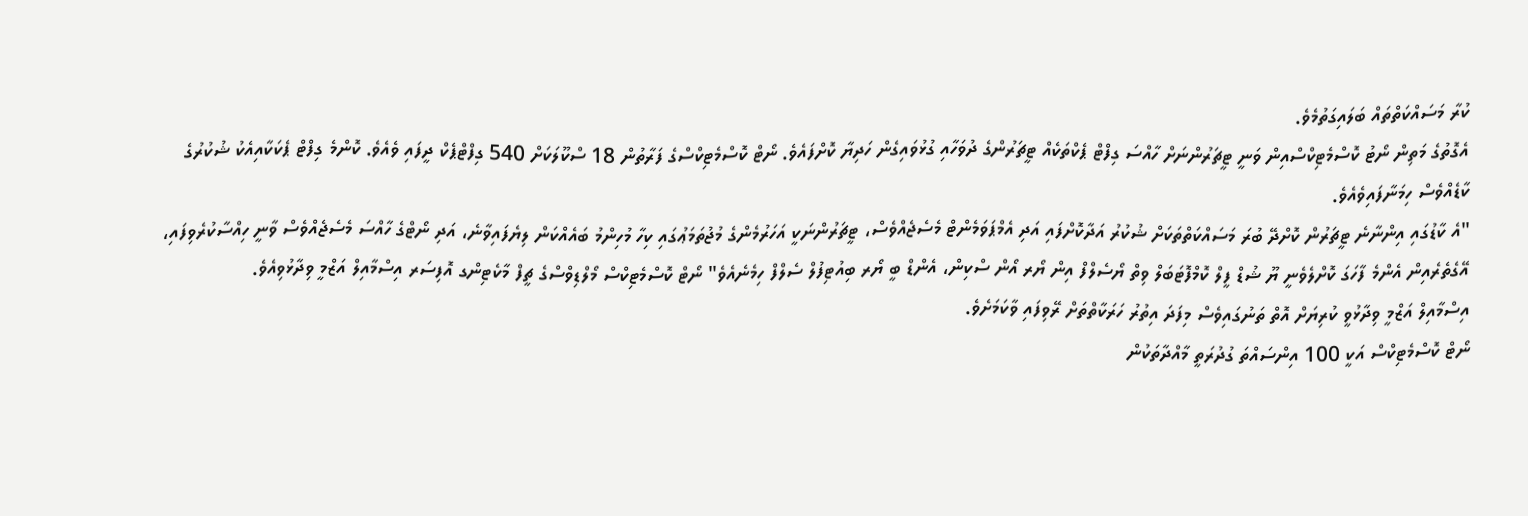ކުރާ މަސައްކަތްތައް ބަލައިގަތުމެވެ.
އެގޮތުގެ މަތިން ނޯޓު ކޮސްމެޓިކްސްއިން ވަނީ ޓީޗަރުންނަށް ހާއްސަ ގިފްޓް ޕެކްތަކެއް ޓީޗަރުންގެ ދުވަހާއި ގުޅުވައިގެން ހަދިޔާ ކޮށްފައެވެ. ނޯޓް ކޮސްމެޓިކްސްގެ ފަރާތުން 18 ސްކޫލަކަށް 540 ގިފްޓްޕެކް ދީފައި ވެއެވެ. ކޮންމެ ގިފްޓް ޕެކަކާއިއެކު ޝުކުރުގެ ކާޑެއްވެސް ހިމަނާފައިވެއެވެ.
"އެ ކާޑުގައި އިންނާނެ ޓީޗަރުން ކޮށްދޭ ބުރަ މަސައްކަތްތަކަށް ޝުކުރު އަދާކޮށްފައި އަދި އެމްޕަވަމެންޓް މެސެޖެއްވެސް، ޓީޗަރުންނަކީ އަހަރުމެންގެ މުޖުތަމަޢުގައި ކިހާ މުހިންމު ބައެއްކަން ލިޔެފައިވާނެ، އަދި ނޯޓްގެ ހާއްސަ މެސެޖެއްވެސް ވާނީ ހިއްސާކުރެވިފައި، އޭގެތެރެއިން އެންމެ ފާހަގަ ކޮށްލެވެނީ ޔޫ ޝުޑް ފީލް ކޮމްފޮޓަބަލް ވިތް ޔޯސެލްފް އިން ޔޯރ އޯން ސްކިން، އެންޑް ބީ ޔޯރ ބިއުޓިފުލް ސެލްފް ހިމެނެއެވެ" ނޯޓް ކޮސްމެޓިކްސް މޯލްޑިވްސްގެ ޗީފް މާކެޓިންގ އޮފިސަރ އިސްމާއިލް އަޒްމީ ވިދާޅުވިއެވެ.
އިސްމާއިލް އަޒްމީ ވިދާޅުވީ ކުރިޔަށް އޮތް ތަނުގައިވެސް މިފަދަ އިތުރު ހަރަކާތްތަށް ރޭވިފައި ވާކަމަށެވެ.
ނޯޓް ކޮސްމެޓިކްސް އަކީ 100 އިންސައްތަ ގުދުރަތީ މާއްދާތަކުން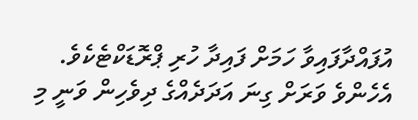އުފައްދާފައިވާ ހަމަށް ފައިދާ ހުރި ޕްރޮޑަކްޓެކެވެ. އެހެންވެ ވަރަށް ގިނަ އަދަދެއްގެ ދިވެހިން ވަނީ މި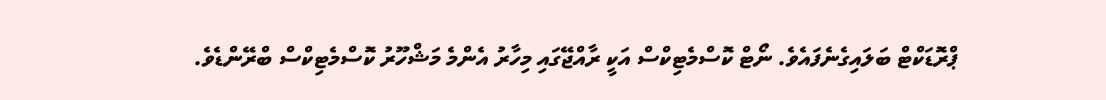ޕްރޮޑަކްޓް ބަލައިގެނެފައެވެ. ނޯޓް ކޮސްމެޓިކްސް އަކީ ރާއްޖޭގައި މިހާރު އެންމެ މަޝްހޫރު ކޮސްމެޓިކްސް ބްރޭންޑެވެ.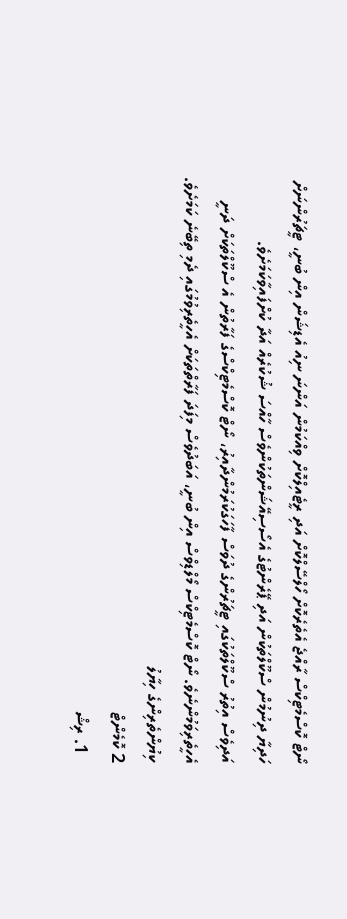ނޯޓް ކޮސްމެޓިކްސް ރާއްޖެ އެތެރެކޮށް ހޯލްސޭލްކޮށް އަދި ރީޓެއިލްކޮށް ވިއްކަމުން އަންނަ ނިއު އެޑިޝަން އިން ބުނީ، ޓީޗަރުންނަށް ހަދިޔާ ދިނުމުން ސްކޫލްތަކުން އަދި ޕޭރެންޓުގެ އެސޯސިއޭޝަންތަކުންވެސް ހާއްސަ ޝުކުރެއް އަދާ ކުށްފައިވާކަމަށެވެ.
އަދިވެސް އިތުރު ސްކޫލްތަކުގައި ޓީޗަރުންގެ ދުވަސް ފާހަގަކުރަމުންދާއިރު، ނޯޓް ކޮސްމެޓިކްސްގެ ފަރާތުން އެ ސްކޫލްތަކަށް ދަނީ އެހީތެރިވަމުންނެވެ. ނޯޓް ކޮސްމެޓިކްސް މޯލްޑިވްސް އިން ބުނީ، އަބަދުވެސް މިފަދަ ފަރާތްތަކަށް އެހީތެރިވުމުގައި ދެމި ތިބޭނެ ކަމަށެވެ.
ކިޔުންތެރިންގެ ހިޔާލު
2 ކޮމެންޓް
  1. ރިޝް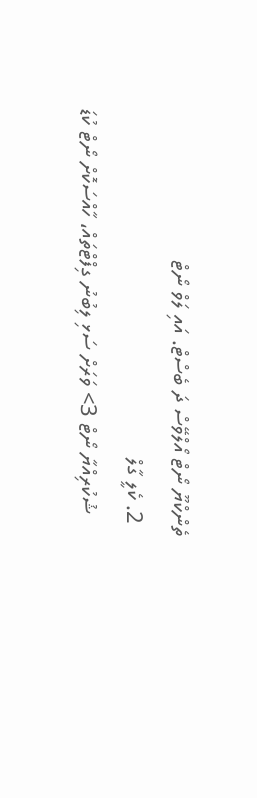ތެންކްޔޫ ނޯޓް އޯލްވޭސް ދަ ބެސްޓް. އައި ލަވް ނޯޓް
  2. ކެލީ ގާލް
    ޝުކުރިއްޔާ ނޯޓް 3> ވަރަށް ސަޅި ލިބުނު ގިފްޓްތައް، ހާއްސަކޮށް ނޯޓް ކުޑަ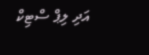އަދި ލިޕް ސްޓިކް